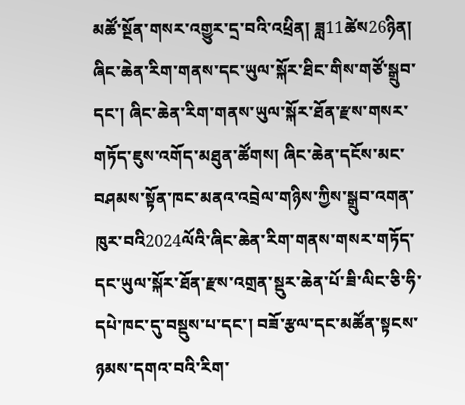མཚོ་སྔོན་གསར་འགྱུར་དྲ་བའི་འཕྲིན། ཟླ11ཚེས26ཉིན། ཞིང་ཆེན་རིག་གནས་དང་ཡུལ་སྐོར་ཐིང་གིས་གཙོ་སྒྲུབ་དང་། ཞིང་ཆེན་རིག་གནས་ཡུལ་སྐོར་ཐོན་རྫས་གསར་གཏོད་ཇུས་འགོད་མཐུན་ཚོགས། ཞིང་ཆེན་དངོས་མང་བཤམས་སྟོན་ཁང་མནའ་འབྲེལ་གཉིས་ཀྱིས་སྒྲུབ་འགན་ཁུར་བའི2024ལོའི་ཞིང་ཆེན་རིག་གནས་གསར་གཏོད་དང་ཡུལ་སྐོར་ཐོན་རྫས་འགྲན་སྡུར་ཆེན་པོ་ཟི་ལིང་ཅི་ཧི་དཔེ་ཁང་དུ་བསྡུས་པ་དང་། བཟོ་རྩལ་དང་མཚོན་སྟངས་ཉམས་དགའ་བའི་རིག་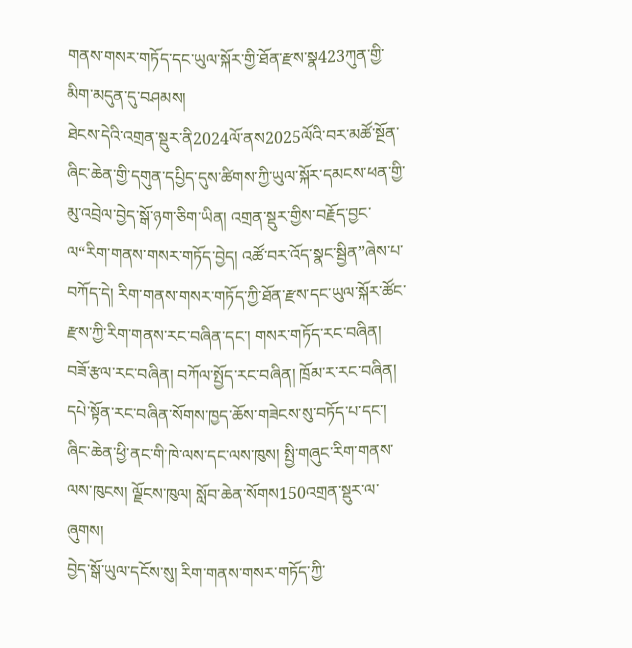གནས་གསར་གཏོད་དང་ཡུལ་སྐོར་གྱི་ཐོན་རྫས་སྣ423ཀུན་གྱི་མིག་མདུན་དུ་བཤམས།
ཐེངས་དེའི་འགྲན་སྡུར་ནི2024ལོ་ནས2025ལོའི་བར་མཚོ་སྔོན་ཞིང་ཆེན་གྱི་དགུན་དཔྱིད་དུས་ཚིགས་ཀྱི་ཡུལ་སྐོར་དམངས་ཕན་གྱི་མུ་འབྲེལ་བྱེད་སྒོ་ཉག་ཅིག་ཡིན། འགྲན་སྡུར་གྱིས་བརྗོད་བྱང་ལ“རིག་གནས་གསར་གཏོད་བྱེད། འཚོ་བར་འོད་སྣང་སྦྱིན”ཞེས་པ་བཀོད་དེ། རིག་གནས་གསར་གཏོད་ཀྱི་ཐོན་རྫས་དང་ཡུལ་སྐོར་ཚོང་རྫས་ཀྱི་རིག་གནས་རང་བཞིན་དང་། གསར་གཏོད་རང་བཞིན། བཟོ་རྩལ་རང་བཞིན། བཀོལ་སྤྱོད་རང་བཞིན། ཁྲོམ་ར་རང་བཞིན། དཔེ་སྟོན་རང་བཞིན་སོགས་ཁྱད་ཆོས་གཟེངས་སུ་བཏོད་པ་དང་། ཞིང་ཆེན་ཕྱི་ནང་གི་ཁེ་ལས་དང་ལས་ཁུས། སྤྱི་གཞུང་རིག་གནས་ལས་ཁུངས། ལྗོངས་ཁུལ། སློབ་ཆེན་སོགས150འགྲན་སྡུར་ལ་ཞུགས།
བྱེད་སྒོ་ཡུལ་དངོས་སུ། རིག་གནས་གསར་གཏོད་ཀྱི་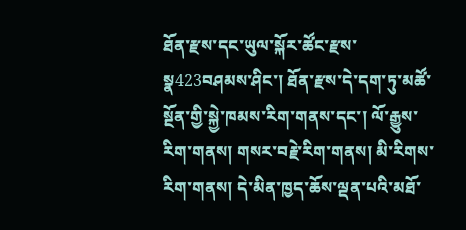ཐོན་རྫས་དང་ཡུལ་སྐོར་ཚོང་རྫས་སྣ423བཤམས་ཤིང་། ཐོན་རྫས་དེ་དག་ཏུ་མཚོ་སྔོན་གྱི་སྐྱེ་ཁམས་རིག་གནས་དང་། ལོ་རྒྱུས་རིག་གནས། གསར་བརྗེ་རིག་གནས། མི་རིགས་རིག་གནས། དེ་མིན་ཁྱད་ཆོས་ལྡན་པའི་མཐོ་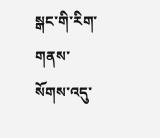སྒང་གི་རིག་གནས་སོགས་འདུ་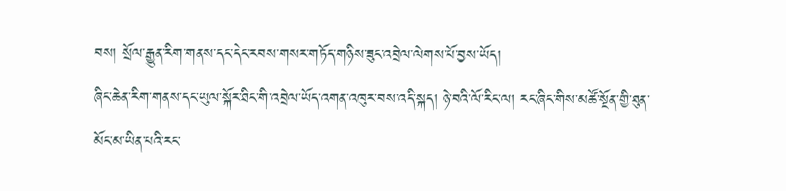བས། སྲོལ་རྒྱུན་རིག་གནས་དང་དེང་རབས་གསར་གཏོད་གཉིས་ཟུང་འབྲེལ་ལེགས་པོ་བྱས་ཡོད།
ཞིང་ཆེན་རིག་གནས་དང་ཡུལ་སྐོར་ཐིང་གི་འབྲེལ་ཡོད་འགན་འཁུར་བས་འདི་སྐད། ཉེ་བའི་ལོ་རིང་ལ། རང་ཞིང་གིས་མཚོ་སྔོན་གྱི་ཐུན་མོང་མ་ཡིན་པའི་རང་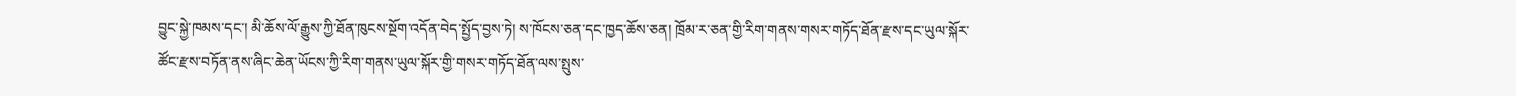བྱུང་སྐྱེ་ཁམས་དང་། མི་ཆོས་ལོ་རྒྱུས་ཀྱི་ཐོན་ཁུངས་སྔོག་འདོན་བེད་སྤྱོད་བྱས་ཏེ། ས་ཁོངས་ཅན་དང་ཁྱད་ཆོས་ཅན། ཁྲོམ་ར་ཅན་གྱི་རིག་གནས་གསར་གཏོད་ཐོན་རྫས་དང་ཡུལ་སྐོར་ཚོང་རྫས་བཏོན་ནས་ཞིང་ཆེན་ཡོངས་ཀྱི་རིག་གནས་ཡུལ་སྐོར་གྱི་གསར་གཏོད་ཐོན་ལས་སྤུས་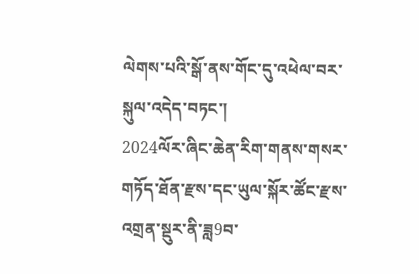ལེགས་པའི་སྒོ་ནས་གོང་དུ་འཕེལ་བར་སྐུལ་འདེད་བཏང་།
2024ལོར་ཞིང་ཆེན་རིག་གནས་གསར་གཏོད་ཐོན་རྫས་དང་ཡུལ་སྐོར་ཚོང་རྫས་འགྲན་སྡུར་ནི་ཟླ9བ་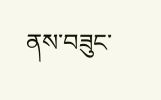ནས་བཟུང་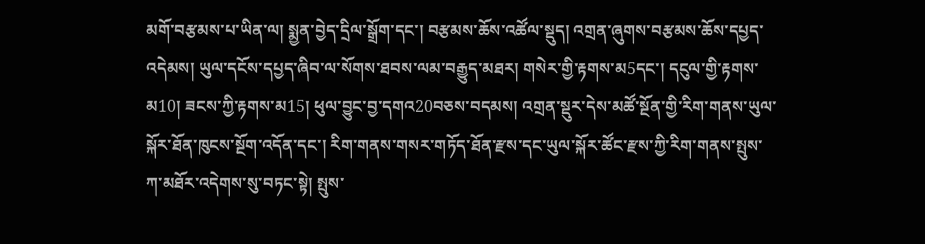མགོ་བརྩམས་པ་ཡིན་ལ། སྨྱན་བྱེད་དྲིལ་སྒྲོག་དང་། བརྩམས་ཆོས་འཚོལ་སྡུད། འགྲན་ཞུགས་བརྩམས་ཆོས་དཔྱད་འདེམས། ཡུལ་དངོས་དཔྱད་ཞིབ་ལ་སོགས་ཐབས་ལམ་བརྒྱུད་མཐར། གསེར་གྱི་རྟགས་མ5དང་། དངུལ་གྱི་རྟགས་མ10། ཟངས་ཀྱི་རྟགས་མ15། ཕུལ་བྱུང་བྱ་དགའ20བཅས་བདམས། འགྲན་སྡུར་དེས་མཚོ་སྔོན་གྱི་རིག་གནས་ཡུལ་སྐོར་ཐོན་ཁུངས་སྔོག་འདོན་དང་། རིག་གནས་གསར་གཏོད་ཐོན་རྫས་དང་ཡུལ་སྐོར་ཚོང་རྫས་ཀྱི་རིག་གནས་སྤུས་ཀ་མཐོར་འདེགས་སུ་བཏང་སྟེ། སྤུས་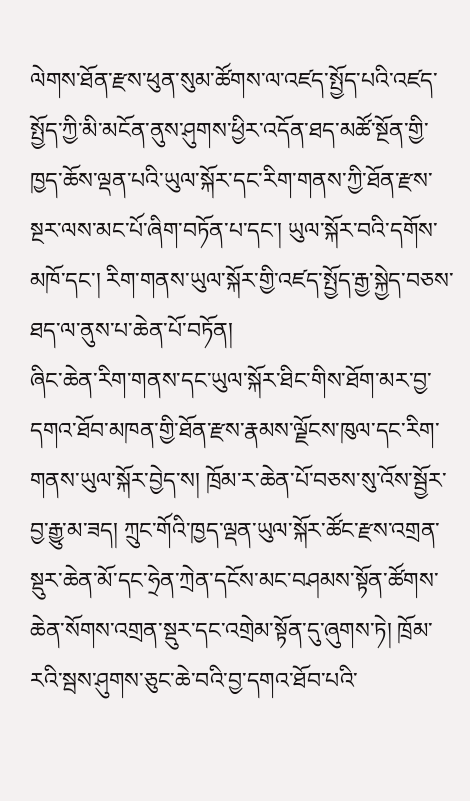ལེགས་ཐོན་རྫས་ཕུན་སུམ་ཚོགས་ལ་འཛད་སྤྱོད་པའི་འཛད་སྤྱོད་ཀྱི་མི་མངོན་ནུས་ཤུགས་ཕྱིར་འདོན་ཐད་མཚོ་སྔོན་གྱི་ཁྱད་ཆོས་ལྡན་པའི་ཡུལ་སྐོར་དང་རིག་གནས་ཀྱི་ཐོན་རྫས་སྔར་ལས་མང་པོ་ཞིག་བཏོན་པ་དང་། ཡུལ་སྐོར་བའི་དགོས་མཁོ་དང་། རིག་གནས་ཡུལ་སྐོར་གྱི་འཛད་སྤྱོད་རྒྱ་སྐྱེད་བཅས་ཐད་ལ་ནུས་པ་ཆེན་པོ་བཏོན།
ཞིང་ཆེན་རིག་གནས་དང་ཡུལ་སྐོར་ཐིང་གིས་ཐོག་མར་བྱ་དགའ་ཐོབ་མཁན་གྱི་ཐོན་རྫས་རྣམས་ལྗོངས་ཁུལ་དང་རིག་གནས་ཡུལ་སྐོར་བྱེད་ས། ཁྲོམ་ར་ཆེན་པོ་བཅས་སུ་འོས་སྦྱོར་བྱ་རྒྱུ་མ་ཟད། ཀྲུང་གོའི་ཁྱད་ལྡན་ཡུལ་སྐོར་ཚོང་རྫས་འགྲན་སྡུར་ཆེན་མོ་དང་ཧྲེན་ཀྲེན་དངོས་མང་བཤམས་སྟོན་ཚོགས་ཆེན་སོགས་འགྲན་སྡུར་དང་འགྲེམ་སྟོན་དུ་ཞུགས་ཏེ། ཁྲོམ་རའི་སྦས་ཤུགས་ཅུང་ཆེ་བའི་བྱ་དགའ་ཐོབ་པའི་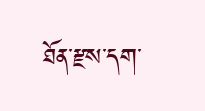ཐོན་རྫས་དག་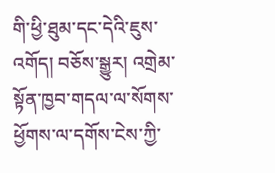གི་ཕྱི་ཐུམ་དང་དེའི་ཇུས་འགོད། བཅོས་སྒྱུར། འགྲེམ་སྟོན་ཁྱབ་གདལ་ལ་སོགས་ཕྱོགས་ལ་དགོས་ངེས་ཀྱི་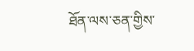ཐོན་ལས་ཅན་གྱིས་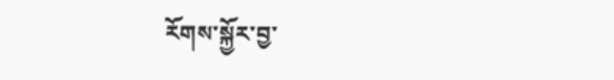རོགས་སྐྱོར་བྱ་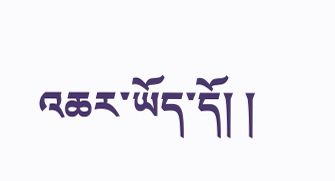འཆར་ཡོད་དོ། །